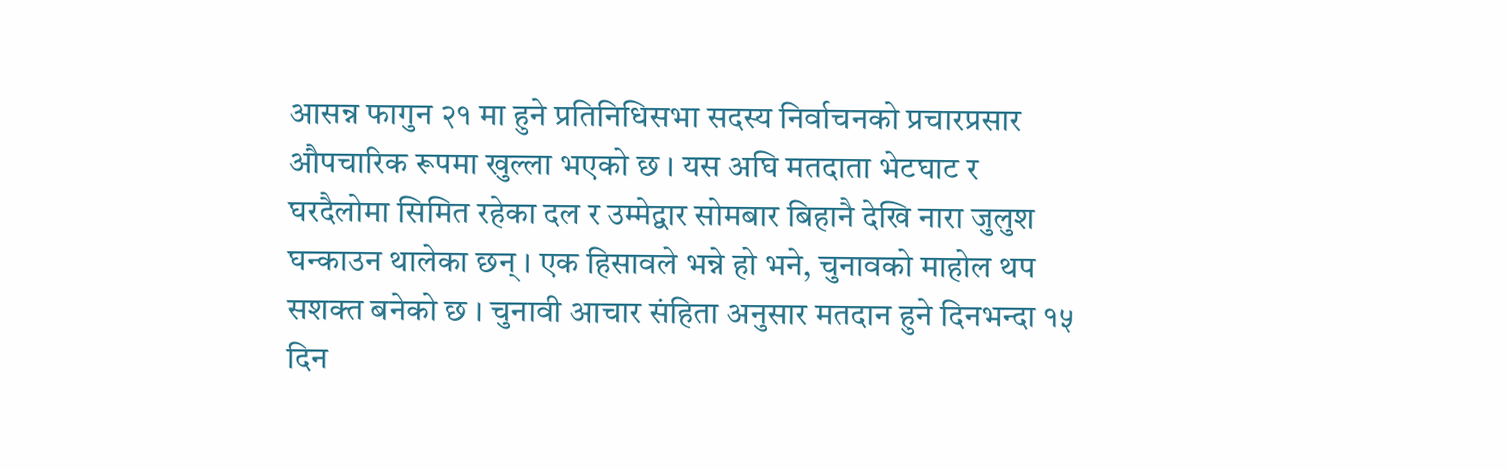आसन्न फागुन २१ मा हुने प्रतिनिधिसभा सदस्य निर्वाचनको प्रचारप्रसार औपचारिक रूपमा खुल्ला भएको छ । यस अघि मतदाता भेटघाट र घरदैलोमा सिमित रहेका दल र उम्मेद्वार सोमबार बिहानै देखि नारा जुलुश घन्काउन थालेका छन् । एक हिसावले भन्ने हो भने, चुनावको माहोल थप सशक्त बनेको छ । चुनावी आचार संहिता अनुसार मतदान हुने दिनभन्दा १५ दिन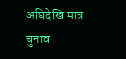अघिदेखि मात्र चुनाव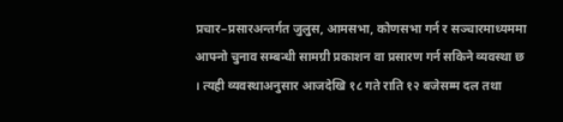प्रचार–प्रसारअन्तर्गत जुलुस, आमसभा, कोणसभा गर्न र सञ्चारमाध्यममा आफ्नो चुनाव सम्बन्धी सामग्री प्रकाशन वा प्रसारण गर्न सकिने व्यवस्था छ । त्यही व्यवस्थाअनुसार आजदेखि १८ गते राति १२ बजेसम्म दल तथा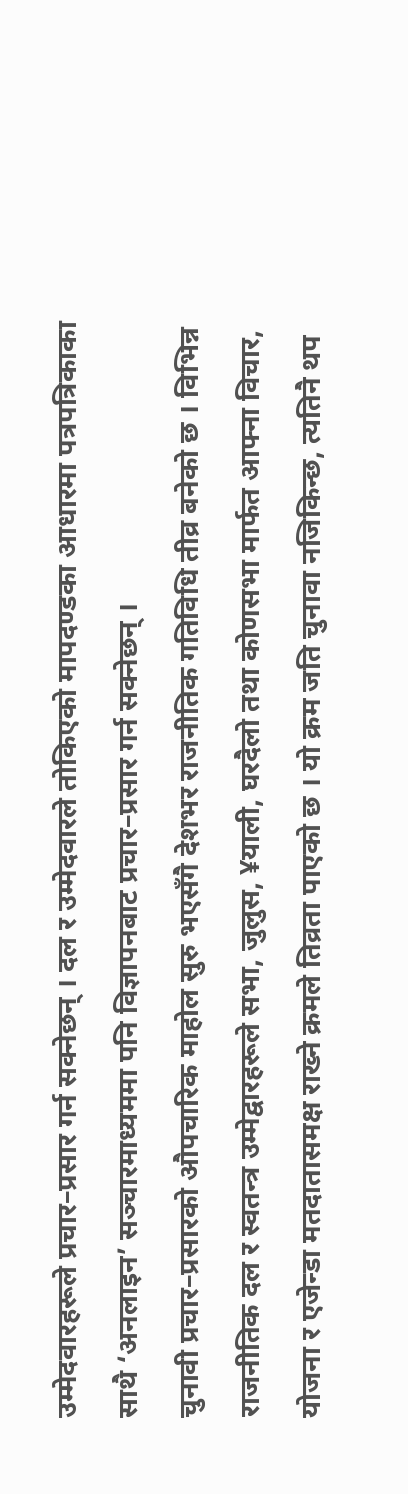उम्मेदवारहरूले प्रचार–प्रसार गर्न सक्नेछन् । दल र उम्मेदवारले तोकिएको मापदण्डका आधारमा पत्रपत्रिकाका साथै ‘अनलाइन’ सञ्चारमाध्यममा पनि विज्ञापनबाट प्रचार–प्रसार गर्न सक्नेछन् ।
चुनावी प्रचार–प्रसारको औपचारिक माहोल सुरु भएसँगै देशभर राजनीतिक गतिविधि तीव्र बनेको छ । विभिन्न राजनीतिक दल र स्वतन्त्र उम्मेद्वारहरूले सभा, जुलुस, ¥याली, घरदैलो तथा कोणसभा मार्फत आफ्ना विचार, योजना र एजेन्डा मतदातासमक्ष राख्ने क्रमले तिव्रता पाएको छ । यो क्रम जति चुनावा नजिकिन्छ, त्यतिनै थप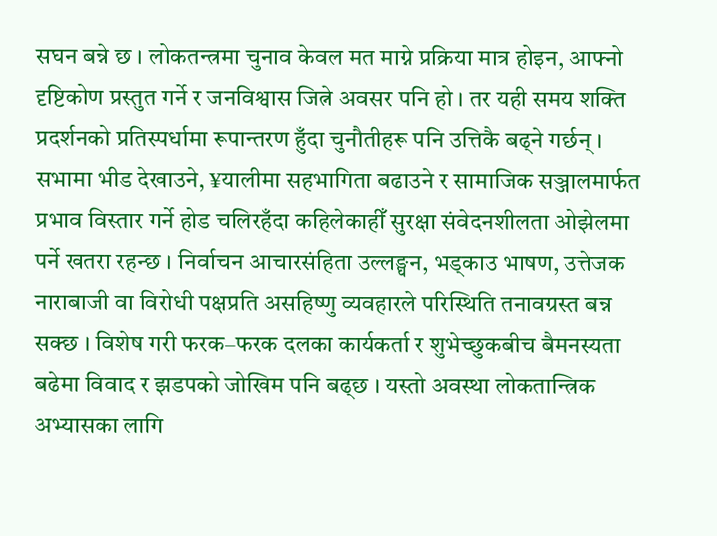सघन बन्ने छ । लोकतन्त्रमा चुनाव केवल मत माग्ने प्रक्रिया मात्र होइन, आफ्नो दृष्टिकोण प्रस्तुत गर्ने र जनविश्वास जित्ने अवसर पनि हो । तर यही समय शक्ति प्रदर्शनको प्रतिस्पर्धामा रूपान्तरण हुँदा चुनौतीहरू पनि उत्तिकै बढ्ने गर्छन् ।
सभामा भीड देखाउने, ¥यालीमा सहभागिता बढाउने र सामाजिक सञ्जालमार्फत प्रभाव विस्तार गर्ने होड चलिरहँदा कहिलेकाहीँ सुरक्षा संवेदनशीलता ओझेलमा पर्ने खतरा रहन्छ । निर्वाचन आचारसंहिता उल्लङ्घन, भड्काउ भाषण, उत्तेजक नाराबाजी वा विरोधी पक्षप्रति असहिष्णु व्यवहारले परिस्थिति तनावग्रस्त बन्न सक्छ । विशेष गरी फरक–फरक दलका कार्यकर्ता र शुभेच्छुकबीच बैमनस्यता बढेमा विवाद र झडपको जोखिम पनि बढ्छ । यस्तो अवस्था लोकतान्त्रिक अभ्यासका लागि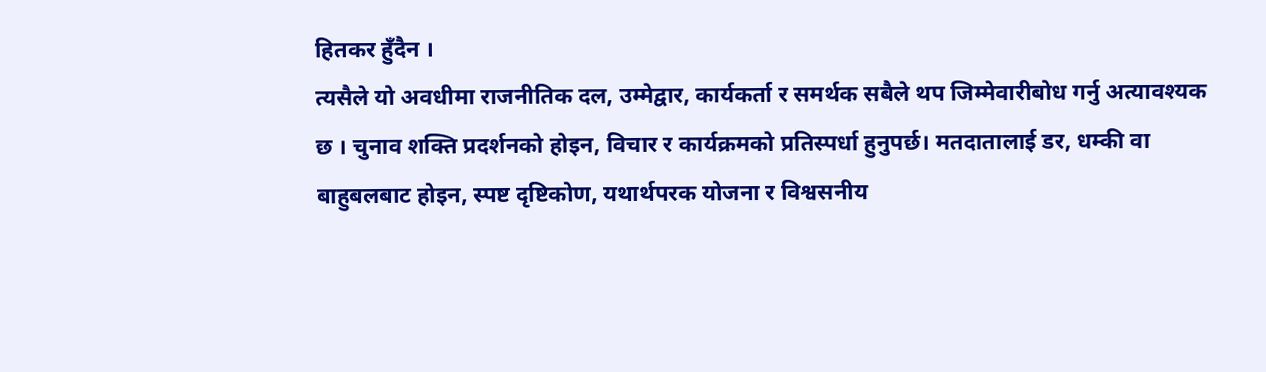हितकर हुँदैन ।
त्यसैले यो अवधीमा राजनीतिक दल, उम्मेद्वार, कार्यकर्ता र समर्थक सबैले थप जिम्मेवारीबोध गर्नु अत्यावश्यक छ । चुनाव शक्ति प्रदर्शनको होइन, विचार र कार्यक्रमको प्रतिस्पर्धा हुनुपर्छ। मतदातालाई डर, धम्की वा बाहुबलबाट होइन, स्पष्ट दृष्टिकोण, यथार्थपरक योजना र विश्वसनीय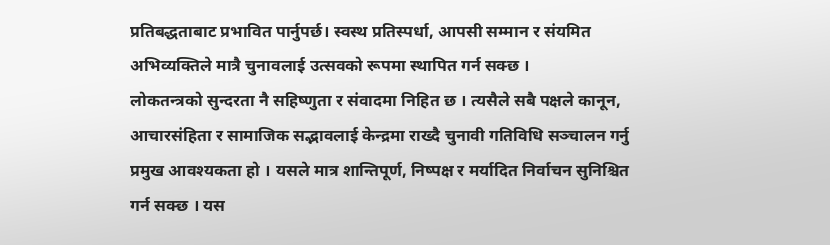प्रतिबद्धताबाट प्रभावित पार्नुपर्छ। स्वस्थ प्रतिस्पर्धा, आपसी सम्मान र संयमित अभिव्यक्तिले मात्रै चुनावलाई उत्सवको रूपमा स्थापित गर्न सक्छ ।
लोकतन्त्रको सुन्दरता नै सहिष्णुता र संवादमा निहित छ । त्यसैले सबै पक्षले कानून, आचारसंहिता र सामाजिक सद्भावलाई केन्द्रमा राख्दै चुनावी गतिविधि सञ्चालन गर्नु प्रमुख आवश्यकता हो । यसले मात्र शान्तिपूर्ण, निष्पक्ष र मर्यादित निर्वाचन सुनिश्चित गर्न सक्छ । यस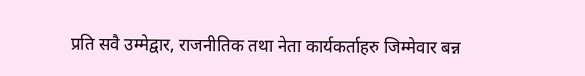प्रति सवै उम्मेद्वार, राजनीतिक तथा नेता कार्यकर्ताहरु जिम्मेवार बन्न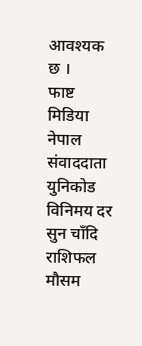आवश्यक छ ।
फाष्ट मिडिया नेपाल संवाददाता
युनिकोड
विनिमय दर
सुन चाँदि
राशिफल
मौसम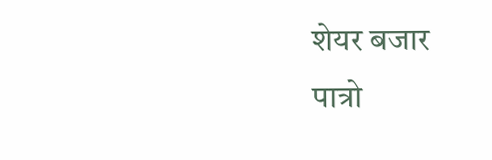शेयर बजार
पात्रो